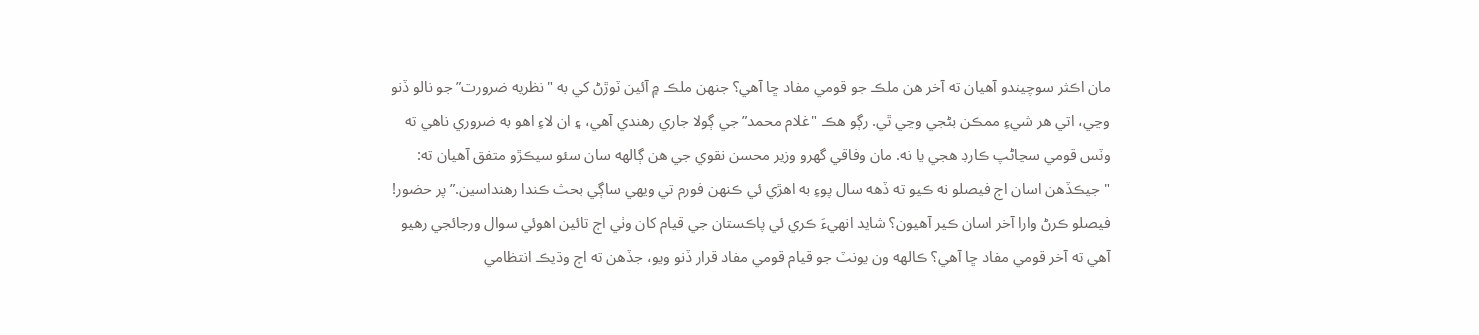مان اڪثر سوچيندو آهيان ته آخر هن ملڪ جو قومي مفاد ڇا آهي؟ جنهن ملڪ ۾ آئين ٽوڙڻ کي به "نظريه ضرورت” جو نالو ڏنو وڃي، اتي هر شيءِ ممڪن بڻجي وڃي ٿي. رڳو هڪ "غلام محمد” جي ڳولا جاري رهندي آهي، ۽ ان لاءِ اهو به ضروري ناهي ته وٽس قومي سڃاڻپ ڪارڊ هجي يا نه. مان وفاقي گهرو وزير محسن نقوي جي هن ڳالهه سان سئو سيڪڙو متفق آهيان ته: "جيڪڏهن اسان اڄ فيصلو نه ڪيو ته ڏهه سال پوءِ به اهڙي ئي ڪنهن فورم تي ويهي ساڳي بحث ڪندا رهنداسين.” پر حضور! فيصلو ڪرڻ وارا آخر اسان ڪير آهيون؟ شايد انهيءَ ڪري ئي پاڪستان جي قيام کان وٺي اڄ تائين اهوئي سوال ورجائجي رهيو آهي ته آخر قومي مفاد ڇا آهي؟ ڪالهه ون يونٽ جو قيام قومي مفاد قرار ڏنو ويو، جڏهن ته اڄ وڌيڪ انتظامي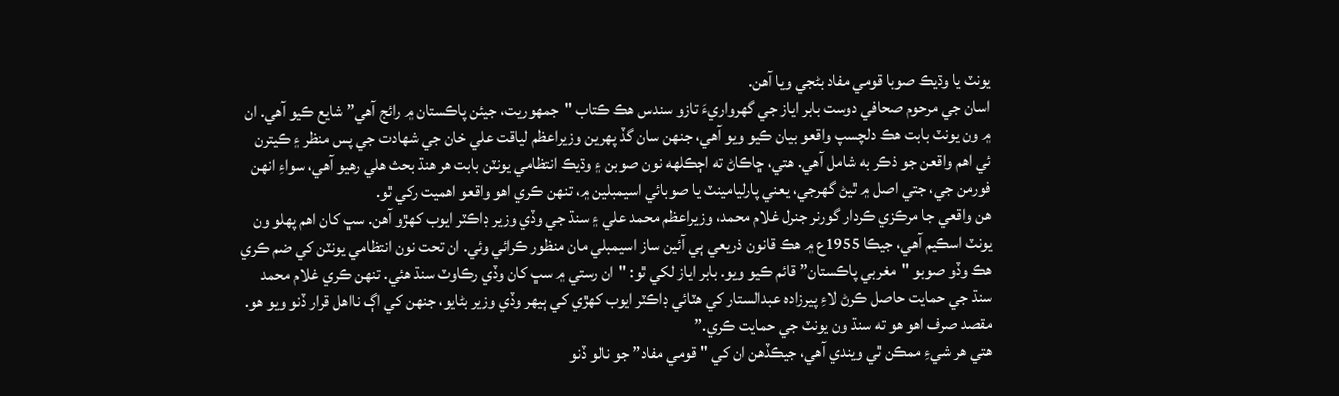يونٽ يا وڌيڪ صوبا قومي مفاد بڻجي ويا آهن.
اسان جي مرحوم صحافي دوست بابر اياز جي گهرواريءَ تازو سندس هڪ ڪتاب "جمهوريت، جيئن پاڪستان ۾ رائج آهي” شايع ڪيو آهي. ان ۾ ون يونٽ بابت هڪ دلچسپ واقعو بيان ڪيو ويو آهي، جنهن سان گڏ پهرين وزيراعظم لياقت علي خان جي شهادت جي پس منظر ۽ ڪيترن ئي اهم واقعن جو ذڪر به شامل آهي. هتي، ڇاڪاڻ ته اڄڪلهه نون صوبن ۽ وڌيڪ انتظامي يونٽن بابت هر هنڌ بحث هلي رهيو آهي، سواءِ انهن فورمن جي، جتي اصل ۾ ٿيڻ گهرجي، يعني پارليامينٽ يا صوبائي اسيمبلين ۾، تنهن ڪري اهو واقعو اهميت رکي ٿو.
هن واقعي جا مرڪزي ڪردار گورنر جنرل غلام محمد، وزيراعظم محمد علي ۽ سنڌ جي وڏي وزير ڊاڪٽر ايوب کهڙو آهن. سڀ کان اهم پهلو ون يونٽ اسڪيم آهي، جيڪا 1955ع ۾ هڪ قانون ذريعي ٻي آئين ساز اسيمبلي مان منظور ڪرائي وئي. ان تحت نون انتظامي يونٽن کي ضم ڪري هڪ وڏو صوبو "مغربي پاڪستان” قائم ڪيو ويو. بابر اياز لکي ٿو: "ان رستي ۾ سڀ کان وڏي رڪاوٽ سنڌ هئي. تنهن ڪري غلام محمد سنڌ جي حمايت حاصل ڪرڻ لاءِ پيرزاده عبدالستار کي هٽائي ڊاڪٽر ايوب کهڙي کي ٻيهر وڏي وزير بڻايو، جنهن کي اڳ نااهل قرار ڏنو ويو هو. مقصد صرف اهو هو ته سنڌ ون يونٽ جي حمايت ڪري.”
هتي هر شيءِ ممڪن ٿي ويندي آهي، جيڪڏهن ان کي "قومي مفاد” جو نالو ڏنو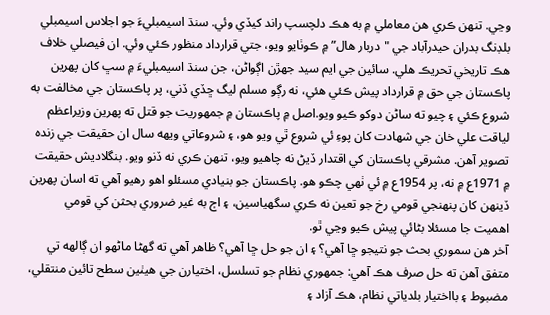وڃي. تنهن ڪري هن معاملي ۾ به هڪ دلچسپ راند کيڏي وئي. سنڌ اسيمبليءَ جو اجلاس اسيمبلي بلڊنگ بدران حيدرآباد جي "دربار هال” ۾ ڪوٺايو ويو، جتي قرارداد منظور ڪئي وئي. ان فيصلي خلاف هڪ تاريخي تحريڪ هلي. سائين جي ايم سيد جهڙن اڳواڻن، جن سنڌ اسيمبليءَ ۾ سڀ کان پهرين پاڪستان جي حق ۾ قرارداد پيش ڪئي هئي، نه رڳو مسلم ليگ ڇڏي ڏني، پر پاڪستان جي مخالفت به شروع ڪئي ۽ چيو ته ساڻن دوکو ڪيو ويو.اصل ۾ پاڪستان ۾ جمهوريت جو قتل ته پهرين وزيراعظم لياقت علي خان جي شهادت کان پوءِ ئي شروع ٿي ويو هو، ۽ شروعاتي ويهه سال ان حقيقت جي زنده تصوير آهن. مشرقي پاڪستان کي اقتدار ڏيڻ نه چاهيو ويو، تنهن ڪري نه ڏنو ويو. بنگلاديش حقيقت ۾ 1971ع ۾ نه، پر 1954ع ۾ ئي ٺهي چڪو هو. پاڪستان جو بنيادي مسئلو اهو رهيو آهي ته اسان پهرين ڏينهن کان پنهنجي قومي رخ جو تعين نه ڪري سگهياسين، ۽ اڄ به غير ضروري بحثن کي قومي اهميت جا مسئلا بڻائي پيش ڪيو وڃي ٿو.
آخر هن سموري بحث جو نتيجو ڇا آهي؟ ۽ ان جو حل ڇا آهي؟ ظاهر آهي ته گهڻا ماڻهو ان ڳالهه تي متفق آهن ته حل صرف هڪ آهي: جمهوري نظام جو تسلسل، اختيارن جي هيٺين سطح تائين منتقلي، مضبوط ۽ بااختيار بلدياتي نظام، هڪ آزاد ۽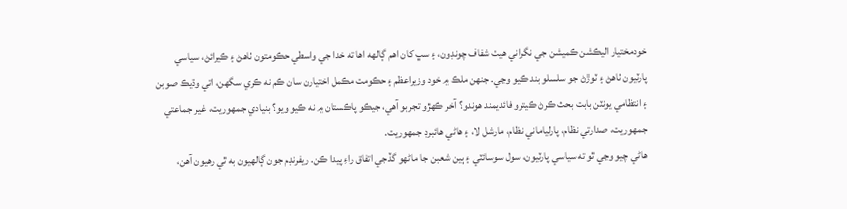خودمختيار اليڪشن ڪميشن جي نگراني هيٺ شفاف چونڊون، ۽ سڀ کان اهم ڳالهه اها ته خدا جي واسطي حڪومتون ٺاهڻ ۽ ڪيرائڻ، سياسي پارٽيون ٺاهڻ ۽ ٽوڙڻ جو سلسلو بند ڪيو وڃي. جنهن ملڪ ۾ خود وزيراعظم ۽ حڪومت مڪمل اختيارن سان ڪم نه ڪري سگهن، اتي وڌيڪ صوبن ۽ انتظامي يونٽن بابت بحث ڪرڻ ڪيترو فائديمند هوندو؟ آخر ڪهڙو تجربو آهي، جيڪو پاڪستان ۾ نه ڪيو ويو؟ بنيادي جمهوريت، غير جماعتي جمهوريت، صدارتي نظام، پارلياماني نظام، مارشل لا، ۽ هاڻي هائبرڊ جمهوريت.
هاڻي چيو وڃي ٿو ته سياسي پارٽيون، سول سوسائٽي ۽ ٻين شعبن جا ماڻهو گڏجي اتفاق راءِ پيدا ڪن. ريفرنڊم جون ڳالهيون به ٿي رهيون آهن،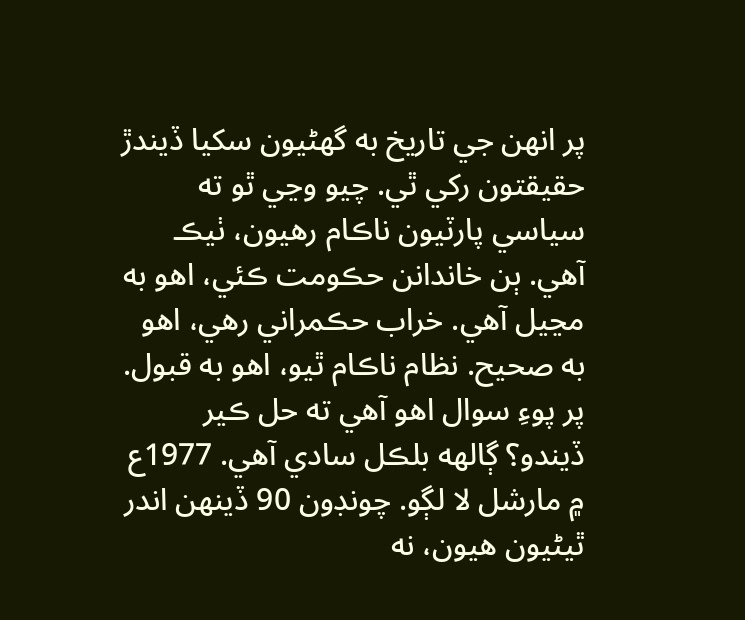پر انهن جي تاريخ به گهڻيون سکيا ڏيندڙ حقيقتون رکي ٿي. چيو وڃي ٿو ته سياسي پارٽيون ناڪام رهيون، ٺيڪ آهي. ٻن خاندانن حڪومت ڪئي، اهو به مڃيل آهي. خراب حڪمراني رهي، اهو به صحيح. نظام ناڪام ٿيو، اهو به قبول. پر پوءِ سوال اهو آهي ته حل ڪير ڏيندو؟ ڳالهه بلڪل سادي آهي. 1977ع ۾ مارشل لا لڳو. چونڊون 90 ڏينهن اندر ٿيڻيون هيون، نه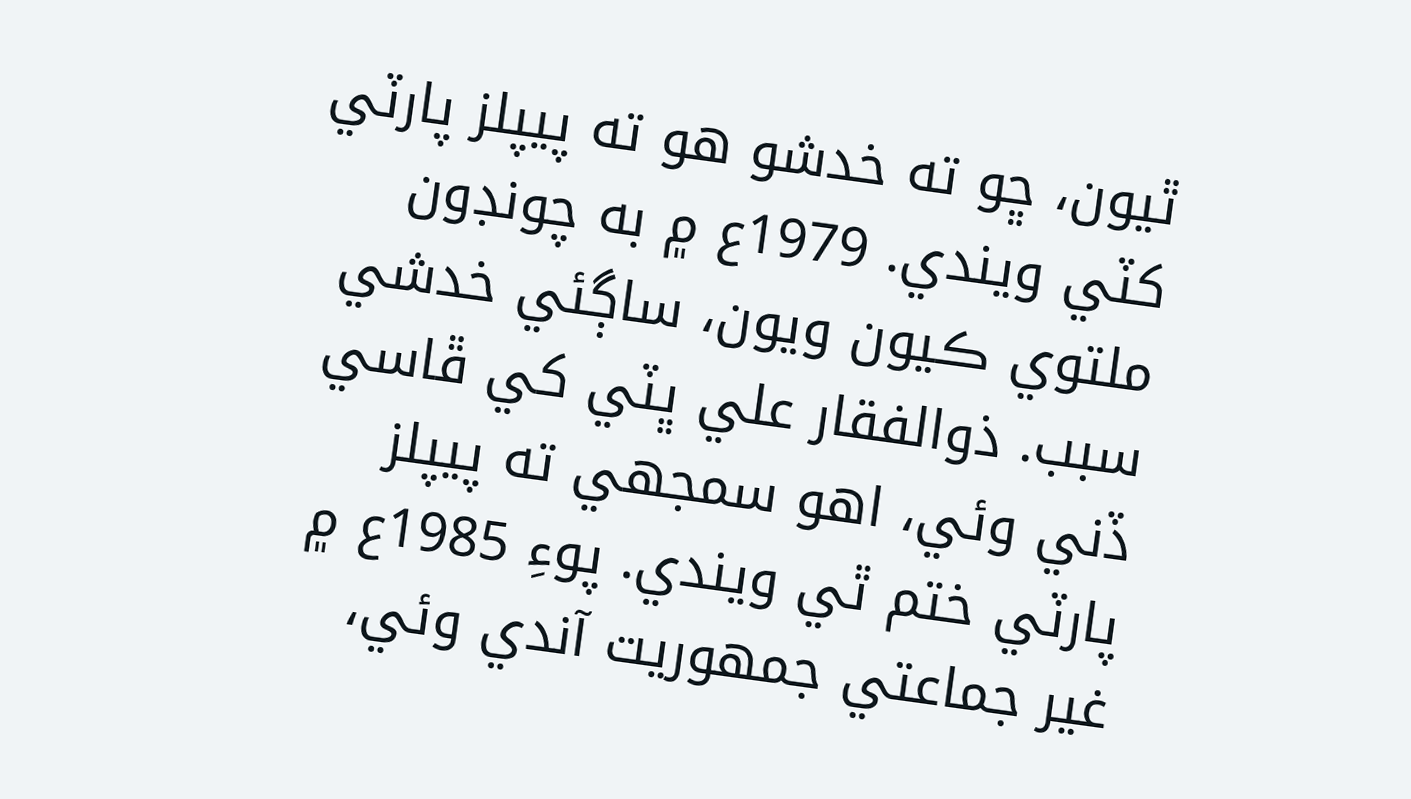ٿيون، ڇو ته خدشو هو ته پيپلز پارٽي کٽي ويندي. 1979ع ۾ به چونڊون ملتوي ڪيون ويون، ساڳئي خدشي سبب. ذوالفقار علي ڀٽي کي ڦاسي ڏني وئي، اهو سمجهي ته پيپلز پارٽي ختم ٿي ويندي. پوءِ 1985ع ۾ غير جماعتي جمهوريت آندي وئي،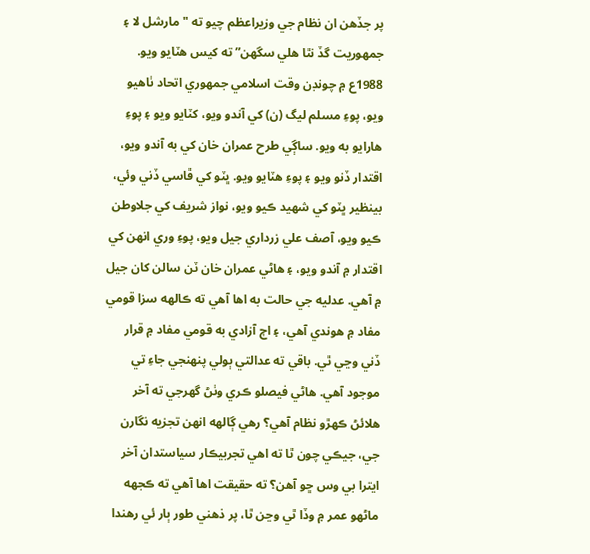پر جڏهن ان نظام جي وزيراعظم چيو ته "مارشل لا ۽ جمهوريت گڏ نٿا هلي سگهن” ته کيس هٽايو ويو.
1988ع ۾ چونڊن وقت اسلامي جمهوري اتحاد ٺاهيو ويو، پوءِ مسلم ليگ (ن) کي آندو ويو، کٽايو ويو ۽ پوءِ هارايو به ويو. ساڳي طرح عمران خان کي به آندو ويو، اقتدار ڏنو ويو ۽ پوءِ هٽايو ويو. ڀٽو کي ڦاسي ڏني وئي، بينظير ڀٽو کي شهيد ڪيو ويو، نواز شريف کي جلاوطن ڪيو ويو، آصف علي زرداري جيل ويو، پوءِ وري انهن کي اقتدار ۾ آندو ويو، ۽ هاڻي عمران خان ٽن سالن کان جيل ۾ آهي. عدليه جي حالت به اها آهي ته ڪالهه سزا قومي مفاد ۾ هوندي آهي، ۽ اڄ آزادي به قومي مفاد ۾ قرار ڏني وڃي ٿي. باقي ته عدالتي ٻولي پنهنجي جاءِ تي موجود آهي. هاڻي فيصلو ڪري وٺڻ گهرجي ته آخر هلائڻ ڪهڙو نظام آهي؟ رهي ڳالهه انهن تجزيه نگارن جي، جيڪي چون ٿا ته اهي تجربيڪار سياستدان آخر ايترا بي وس ڇو آهن؟ ته حقيقت اها آهي ته ڪجهه ماڻهو عمر ۾ وڏا ٿي وڃن ٿا، پر ذهني طور ٻار ئي رهندا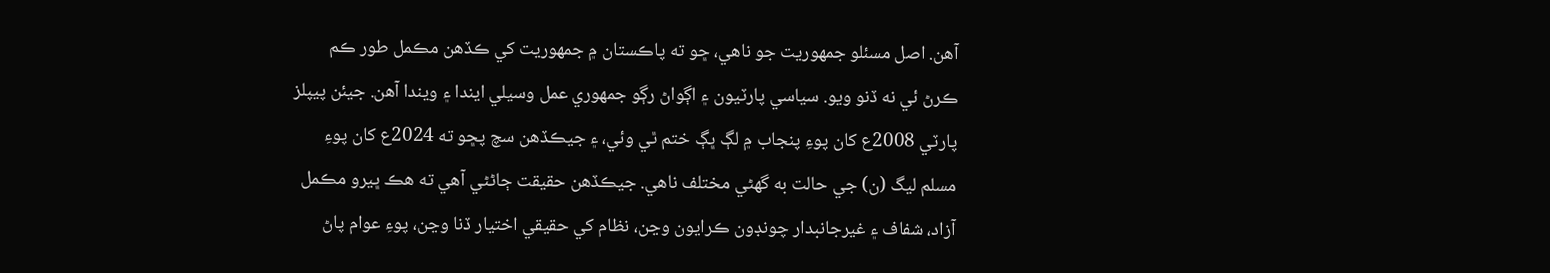آهن. اصل مسئلو جمهوريت جو ناهي، ڇو ته پاڪستان ۾ جمهوريت کي ڪڏهن مڪمل طور ڪم ڪرڻ ئي نه ڏنو ويو. سياسي پارٽيون ۽ اڳواڻ رڳو جمهوري عمل وسيلي ايندا ۽ ويندا آهن. جيئن پيپلز پارٽي 2008ع کان پوءِ پنجاب ۾ لڳ ڀڳ ختم ٿي وئي، ۽ جيڪڏهن سچ پڇو ته 2024ع کان پوءِ مسلم ليگ (ن) جي حالت به گهڻي مختلف ناهي. جيڪڏهن حقيقت ڄاڻڻي آهي ته هڪ ڀيرو مڪمل آزاد، شفاف ۽ غيرجانبدار چونڊون ڪرايون وڃن، نظام کي حقيقي اختيار ڏنا وڃن، پوءِ عوام پاڻ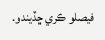فيصلو ڪري ڇڏيندو.